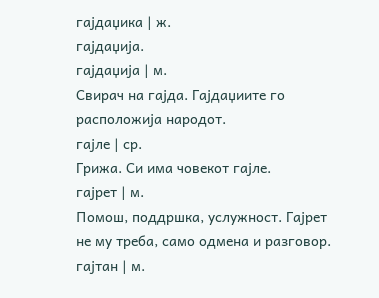гајдаџика | ж.
гајдаџија.
гајдаџија | м.
Свирач на гајда. Гајдаџиите го расположија народот.
гајле | ср.
Грижа. Си има човекот гајле.
гајрет | м.
Помош, поддршка, услужност. Гајрет не му треба, само одмена и разговор.
гајтан | м.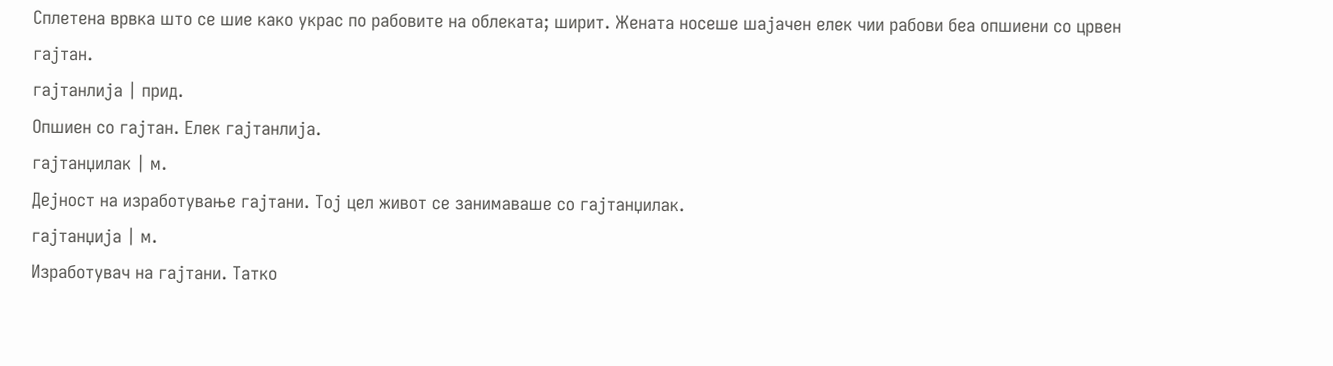Сплетена врвка што се шие како украс по рабовите на облеката; ширит. Жената носеше шајачен елек чии рабови беа опшиени со црвен гајтан.
гајтанлија | прид.
Опшиен со гајтан. Елек гајтанлија.
гајтанџилак | м.
Дејност на изработување гајтани. Тој цел живот се занимаваше со гајтанџилак.
гајтанџија | м.
Изработувач на гајтани. Татко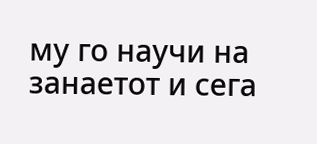му го научи на занаетот и сега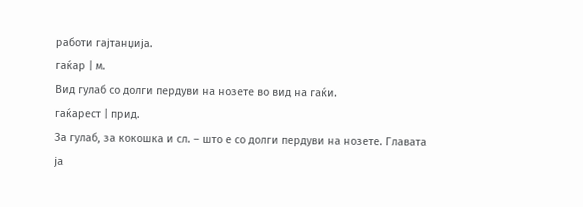работи гајтанџија.
гаќар | м.
Вид гулаб со долги пердуви на нозете во вид на гаќи.
гаќарест | прид.
За гулаб, за кокошка и сл. – што е со долги пердуви на нозете. Главата ја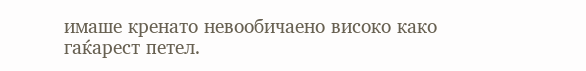имаше кренато невообичаено високо како гаќарест петел.